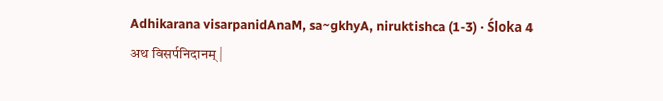Adhikarana visarpanidAnaM, sa~gkhyA, niruktishca (1-3) · Śloka 4
अथ विसर्पनिदानम् |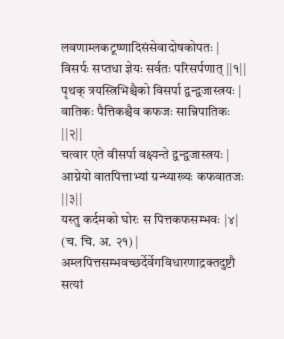लवणाम्लकटूष्णादिसंसेवादोषकोपतः |
विसर्पः सप्तधा ज्ञेयः सर्वतः परिसर्पणात् ||१||
पृथक् त्रयस्त्रिभिश्चैको विसर्पा द्वन्द्वजास्त्रयः |
वातिकः पैत्तिकश्चैव कफजः सान्निपातिकः ||२||
चत्वार एते वीसर्पा वक्ष्यन्ते द्वन्द्वजास्त्रयः |
आग्नेयो वातपित्ताभ्यां ग्रन्थ्याख्यः कफवातजः ||३||
यस्तु कर्दमको घोरः स पित्तकफसम्भवः |४|
(च. चि. अ. २१) |
अम्लपित्तसम्भवच्छर्देर्वेगविधारणाद्रक्तदुष्टौ सत्यां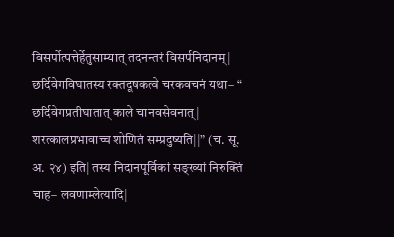विसर्पोत्पत्तेर्हेतुसाम्यात् तदनन्तरं विसर्पनिदानम्| छर्दिवेगविघातस्य रक्तदूषकत्वे चरकवचनं यथा– “ छर्दिवेगप्रतीघातात् काले चानवसेवनात्| शरत्कालप्रभावाच्च शोणितं सम्प्रदुष्यति||” (च. सू. अ. २४) इति| तस्य निदानपूर्विकां सङ्ख्यां निरुक्तिं चाह– लवणाम्लेत्यादि|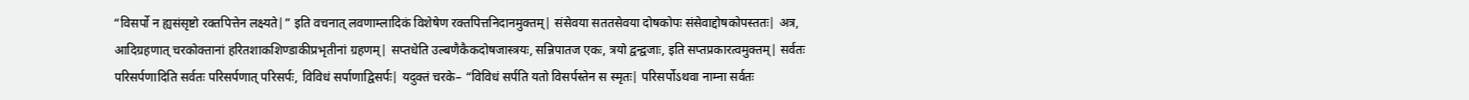“विसर्पो न ह्यसंसृष्टो रक्तपित्तेन लक्ष्यते|” इति वचनात् लवणाम्लादिकं विशेषेण रक्तपित्तनिदानमुक्तम्| संसेवया सततसेवया दोषकोपः संसेवाद्दोषकोपस्ततः| अत्र, आदिग्रहणात् चरकोक्तानां हरितशाकशिण्डाकीप्रभृतीनां ग्रहणम्| सप्तधेति उल्बणैकैकदोषजास्त्रयः, सन्निपातज एकः, त्रयो द्वन्द्वजाः, इति सप्तप्रकारत्वमुक्तम्| सर्वतः परिसर्पणादिति सर्वतः परिसर्पणात् परिसर्पः, विविधं सर्पाणाद्विसर्पः| यदुक्तं चरके– “विविधं सर्पति यतो विसर्पस्तेन स स्मृतः| परिसर्पोऽथवा नाम्ना सर्वतः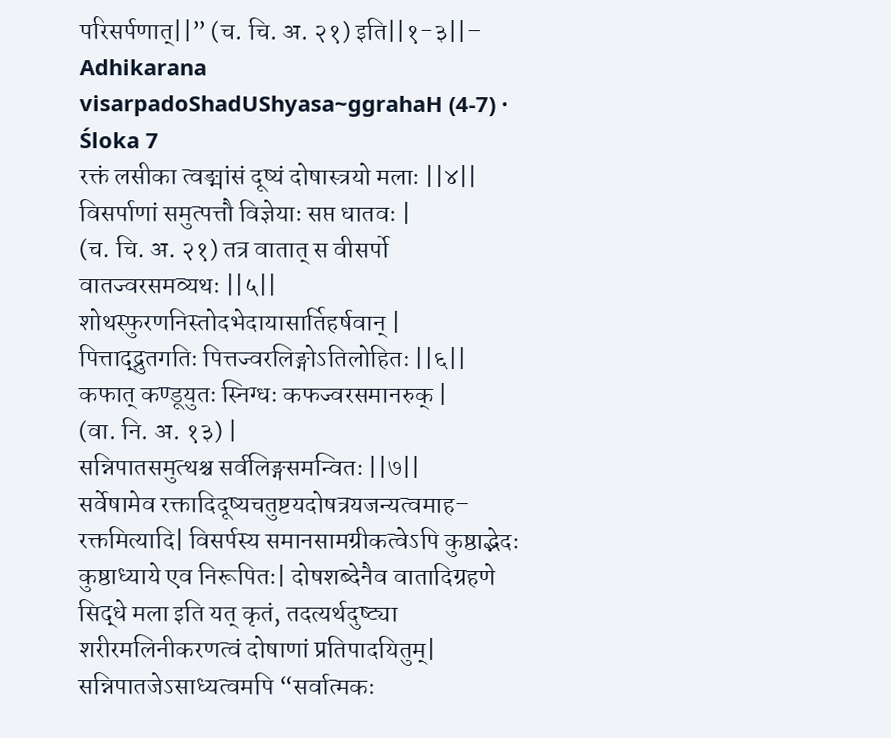परिसर्पणात्||” (च. चि. अ. २१) इति||१-३||–
Adhikarana visarpadoShadUShyasa~ggrahaH (4-7) · Śloka 7
रक्तं लसीका त्वङ्मांसं दूष्यं दोषास्त्रयो मलाः ||४||
विसर्पाणां समुत्पत्तौ विज्ञेयाः सप्त धातवः |
(च. चि. अ. २१) तत्र वातात् स वीसर्पो वातज्वरसमव्यथः ||५||
शोथस्फुरणनिस्तोदभेदायासार्तिहर्षवान् |
पित्ताद्द्रुतगतिः पित्तज्वरलिङ्गोऽतिलोहितः ||६||
कफात् कण्डूयुतः स्निग्धः कफज्वरसमानरुक् |
(वा. नि. अ. १३) |
सन्निपातसमुत्थश्च सर्वलिङ्गसमन्वितः ||७||
सर्वेषामेव रक्तादिदूष्यचतुष्टयदोषत्रयजन्यत्वमाह– रक्तमित्यादि| विसर्पस्य समानसामग्रीकत्वेऽपि कुष्ठाद्भेदः कुष्ठाध्याये एव निरूपितः| दोषशब्देनैव वातादिग्रहणे सिद्धे मला इति यत् कृतं, तदत्यर्थदुष्ट्या शरीरमलिनीकरणत्वं दोषाणां प्रतिपादयितुम्| सन्निपातजेऽसाध्यत्वमपि “सर्वात्मकः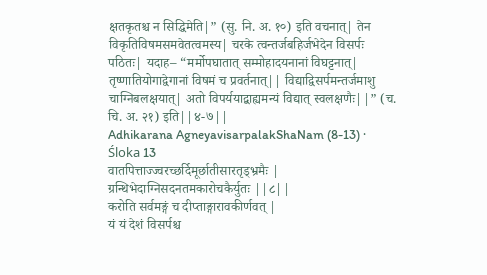क्षतकृतश्च न सिद्धिमेति|” (सु. नि. अ. १०) इति वचनात्| तेन विकृतिविषमसमवेतत्वमस्य| चरके त्वन्तर्जबहिर्जभेदेन विसर्पः पठितः| यदाह– “मर्मोपघातात् सम्मोहादयनानां विघट्टनात्| तृष्णातियोगाद्वेगानां विषमं च प्रवर्तनात्|| विद्याद्विसर्पमन्तर्जमाशु चाग्निबलक्षयात्| अतो विपर्ययाद्बाह्यमन्यं विद्यात् स्वलक्षणैः||” (च. चि. अ. २१) इति||४-७||
Adhikarana AgneyavisarpalakShaNam (8-13) · Śloka 13
वातपित्ताज्ज्वरच्छर्दिमूर्छातीसारतृड्भ्रमैः |
ग्रन्थिभेदाग्निसदनतमकारोचकैर्युतः ||८||
करोति सर्वमङ्गं च दीप्ताङ्गारावकीर्णवत् |
यं यं देशं विसर्पश्च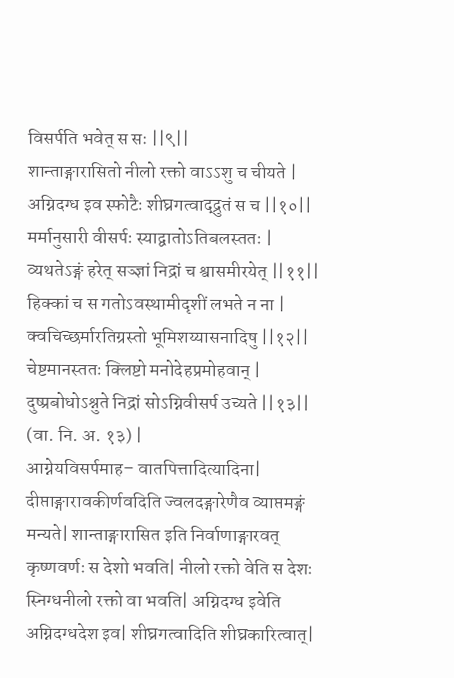विसर्पति भवेत् स सः ||९||
शान्ताङ्गारासितो नीलो रक्तो वाऽऽशु च चीयते |
अग्निदग्ध इव स्फोटैः शीघ्रगत्वाद्द्रुतं स च ||१०||
मर्मानुसारी वीसर्पः स्याद्वातोऽतिबलस्ततः |
व्यथतेऽङ्गं हरेत् सञ्ज्ञां निद्रां च श्वासमीरयेत् ||११||
हिक्कां च स गतोऽवस्थामीदृशीं लभते न ना |
क्वचिच्छर्मारतिग्रस्तो भूमिशय्यासनादिषु ||१२||
चेष्टमानस्ततः क्लिष्टो मनोदेहप्रमोहवान् |
दुष्प्रबोधोऽश्नुते निद्रां सोऽग्निवीसर्प उच्यते ||१३||
(वा. नि. अ. १३) |
आग्नेयविसर्पमाह– वातपित्तादित्यादिना| दीप्ताङ्गारावकीर्णवदिति ज्वलदङ्गारेणैव व्याप्तमङ्गं मन्यते| शान्ताङ्गारासित इति निर्वाणाङ्गारवत् कृष्णवर्णः स देशो भवति| नीलो रक्तो वेति स देशः स्निग्धनीलो रक्तो वा भवति| अग्निदग्ध इवेति अग्निदग्धदेश इव| शीघ्रगत्वादिति शीघ्रकारित्वात्|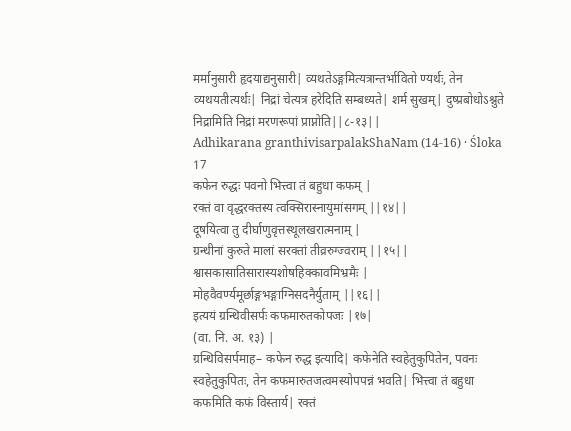मर्मानुसारी हृदयाद्यनुसारी| व्यथतेऽङ्गमित्यत्रान्तर्भावितो ण्यर्थः, तेन व्यथयतीत्यर्थः| निद्रां चेत्यत्र हरेदिति सम्बध्यते| शर्म सुखम्| दुष्प्रबोधोऽश्नुते निद्रामिति निद्रां मरणरूपां प्राप्नोति||८-१३||
Adhikarana granthivisarpalakShaNam (14-16) · Śloka 17
कफेन रुद्धः पवनो भित्त्वा तं बहुधा कफम् |
रक्तं वा वृद्धरक्तस्य त्वक्सिरास्नायुमांसगम् ||१४||
दूषयित्वा तु दीर्घाणुवृत्तस्थूलखरात्मनाम् |
ग्रन्थीनां कुरुते मालां सरक्तां तीव्ररुग्ज्वराम् ||१५||
श्वासकासातिसारास्यशोषहिक्कावमिभ्रमैः |
मोहवैवर्ण्यमूर्छाङ्गभङ्गाग्निसदनैर्युताम् ||१६||
इत्ययं ग्रन्थिवीसर्पः कफमारुतकोपजः |१७|
(वा. नि. अ. १३) |
ग्रन्थिविसर्पमाह– कफेन रुद्ध इत्यादि| कफेनेति स्वहेतुकुपितेन, पवनः स्वहेतुकुपितः, तेन कफमारुतजत्वमस्योपपन्नं भवति| भित्त्वा तं बहुधा कफमिति कफं विस्तार्य| रक्तं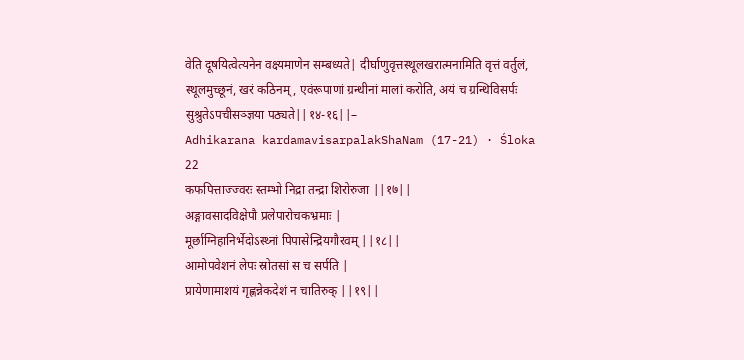वेति दूषयित्वेत्यनेन वक्ष्यमाणेन सम्बध्यते| दीर्घाणुवृत्तस्थूलखरात्मनामिति वृत्तं वर्तुलं, स्थूलमुच्छूनं, खरं कठिनम्, एवंरूपाणां ग्रन्थीनां मालां करोति, अयं च ग्रन्थिविसर्पः सुश्रुतेऽपचीसञ्ज्ञया पठ्यते||१४-१६||–
Adhikarana kardamavisarpalakShaNam (17-21) · Śloka 22
कफपित्ताज्ज्वरः स्तम्भो निद्रा तन्द्रा शिरोरुजा ||१७||
अङ्गावसादविक्षेपौ प्रलेपारोचकभ्रमाः |
मूर्छाग्निहानिर्भेदोऽस्थ्नां पिपासेन्द्रियगौरवम् ||१८||
आमोपवेशनं लेपः स्रोतसां स च सर्पति |
प्रायेणामाशयं गृह्णन्नेकदेशं न चातिरुक् ||१९||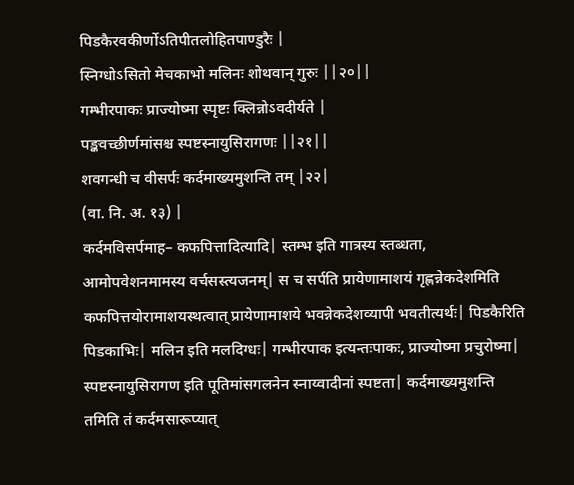पिडकैरवकीर्णोऽतिपीतलोहितपाण्डुरैः |
स्निग्धोऽसितो मेचकाभो मलिनः शोथवान् गुरुः ||२०||
गम्भीरपाकः प्राज्योष्मा स्पृष्टः क्लिन्नोऽवदीर्यते |
पङ्कवच्छीर्णमांसश्च स्पष्टस्नायुसिरागणः ||२१||
शवगन्धी च वीसर्पः कर्दमाख्यमुशन्ति तम् |२२|
(वा. नि. अ. १३) |
कर्दमविसर्पमाह– कफपित्तादित्यादि| स्तम्भ इति गात्रस्य स्तब्धता, आमोपवेशनमामस्य वर्चसस्त्यजनम्| स च सर्पति प्रायेणामाशयं गृह्णन्नेकदेशमिति कफपित्तयोरामाशयस्थत्वात् प्रायेणामाशये भवन्नेकदेशव्यापी भवतीत्यर्थः| पिडकैरिति पिडकाभिः| मलिन इति मलदिग्धः| गम्भीरपाक इत्यन्तःपाकः, प्राज्योष्मा प्रचुरोष्मा| स्पष्टस्नायुसिरागण इति पूतिमांसगलनेन स्नाय्वादीनां स्पष्टता| कर्दमाख्यमुशन्ति तमिति तं कर्दमसारूप्यात्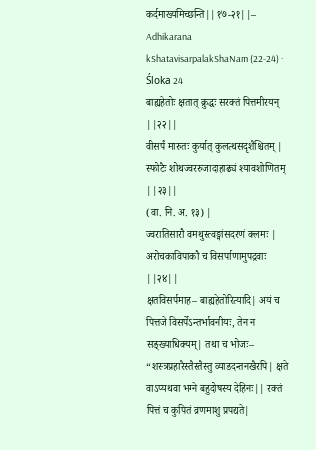कर्दमाख्यमिच्छन्ति||१७-२१||–
Adhikarana kShatavisarpalakShaNam (22-24) · Śloka 24
बाह्यहेतोः क्षतात् क्रुद्धः सरक्तं पित्तमीरयन् ||२२||
वीसर्पं मारुतः कुर्यात् कुलत्थसदृशैश्चितम् |
स्फोटैः शोथज्वररुजादाहाढ्यं श्यावशोणितम् ||२३||
(वा. नि. अ. १३) |
ज्वरातिसारौ वमथुस्त्वङ्मांसदरणं क्लमः |
अरोचकाविपाकौ च विसर्पाणामुपद्रवाः ||२४||
क्षतविसर्पमाह– बाह्यहेतोरित्यादि| अयं च पित्तजे विसर्पेऽन्तर्भावनीयः, तेन न सङ्ख्याधिक्यम्| तथा च भोजः– “शस्त्रप्रहारैस्तैस्तैस्तु व्याडदन्तनखैरपि| क्षते वाऽप्यथवा भग्ने बहुदोषस्य देहिनः|| रक्तं पित्तं च कुपितं व्रणमाशु प्रपद्यते|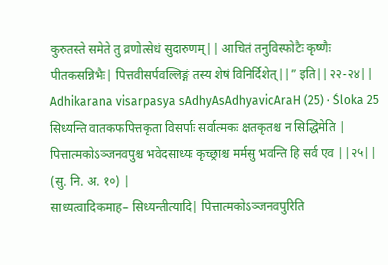कुरुतस्ते समेते तु व्रणोत्सेधं सुदारुणम्|| आचितं तनुविस्फोटैः कृष्णैः पीतकसन्निभैः| पित्तवीसर्पवल्लिङ्गं तस्य शेषं विनिर्दिशेत्||” इति||२२-२४||
Adhikarana visarpasya sAdhyAsAdhyavicAraH (25) · Śloka 25
सिध्यन्ति वातकफपित्तकृता विसर्पाः सर्वात्मकः क्षतकृतश्च न सिद्धिमेति |
पित्तात्मकोऽञ्जनवपुश्च भवेदसाध्यः कृच्छ्राश्च मर्मसु भवन्ति हि सर्व एव ||२५||
(सु. नि. अ. १०) |
साध्यत्वादिकमाह– सिध्यन्तीत्यादि| पित्तात्मकोऽञ्जनवपुरिति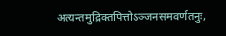अत्यन्तमुद्रिक्तपित्तोऽञ्जनसमवर्णतनुः,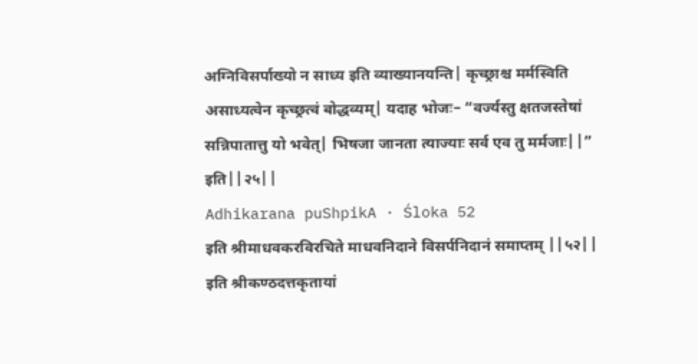अग्निविसर्पाख्यो न साध्य इति व्याख्यानयन्ति| कृच्छ्राश्च मर्मस्विति असाध्यत्वेन कृच्छ्रत्वं बोद्धव्यम्| यदाह भोजः– “वर्ज्यस्तु क्षतजस्तेषां सन्निपातात्तु यो भवेत्| भिषजा जानता त्याज्याः सर्व एव तु मर्मजाः||” इति||२५||
Adhikarana puShpikA · Śloka 52
इति श्रीमाधवकरविरचिते माधवनिदाने विसर्पनिदानं समाप्तम् ||५२||
इति श्रीकण्ठदत्तकृतायां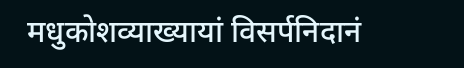मधुकोशव्याख्यायां विसर्पनिदानं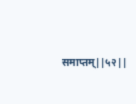समाप्तम्||५२||